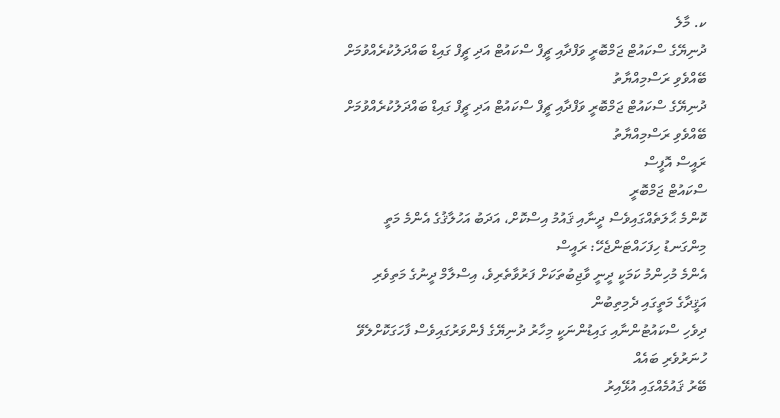ކ. މާލެ
ދުނިޔޭގެ ސްކައުޓް ޖަމްބޮރީ ވަފްދާއި ޗީފް ސްކައުޓް އަދި ޗީފް ގައިޑް ބައްދަލުކުރެއްވުމަށް ބޭއްވެވި ރަސްމިއްޔާތު
ދުނިޔޭގެ ސްކައުޓް ޖަމްބޮރީ ވަފްދާއި ޗީފް ސްކައުޓް އަދި ޗީފް ގައިޑް ބައްދަލުކުރެއްވުމަށް ބޭއްވެވި ރަސްމިއްޔާތު
ރައީސް އޮފީސް
ސްކައުޓް ޖަމްބޮރީ
ކޮންމެ ޙާލަތެއްގައިވެސް ދީނާއި ޤައުމު އިސްކޮށް، އަދަބު އަހުލާޤުގެ އެންމެ މަތީ މިންގަނޑު ހިފަހައްޓަންޖެހޭ: ރައީސް
އެންމެ މުހިންމު ކަމަކީ ދީނީ ވާޖިބުތަކަށް ފަރުވާތެރިވެ، އިސްލާމް ދީނުގެ މަތިވެރި އަޤީދާގެ މަތީގައި ދެމިތިބުން
ދިވެހި ސްކައުޓުންނާއި ގައިޑުންނަކީ މިހާރު ދުނިޔޭގެ ފެންވަރުގައިވެސް ފާހަގަކޮށްލެވޭ ހުނަރުވެރި ބައެއް
ބޭރު ޤައުމެއްގައި އުޅޭއިރު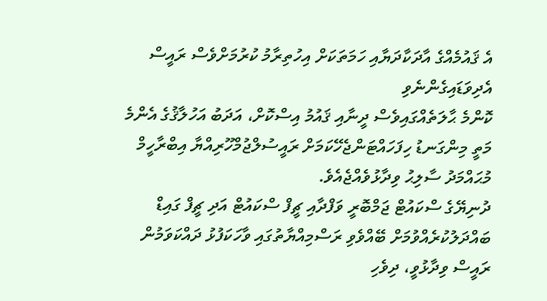އެ ޤައުމެއްގެ އާދަކާދަޔާއި ހަމަތަކަށް އިހުތިރާމު ކުރުމަށްވެސް ރައީސް އެދިވަޑައިގެންނެވި
ކޮންމެ ޙާލަތެއްގައިވެސް ދީނާއި ޤައުމު އިސްކޮށް، އަދަބު އަހުލާޤުގެ އެންމެ މަތީ މިންގަނޑު ހިފަހައްޓަންޖެހޭކަމަށް ރައީސުލްޖުމްހޫރިއްޔާ އިބްރާހީމް މުޙައްމަދު ސާލިޙު ވިދާޅުވެއްޖެއެވެ.
ދުނިޔޭގެ ސްކައުޓް ޖަމްބޮރީ ވަފްދާއި ޗީފް ސްކައުޓް އަދި ޗީފް ގައިޑް ބައްދަލުކުރެއްވުމަށް ބޭއްވެވި ރަސްމިއްޔާތުގައި ވާހަކަފުޅު ދައްކަވަމުން ރައީސް ވިދާޅުވީ، ދިވެހި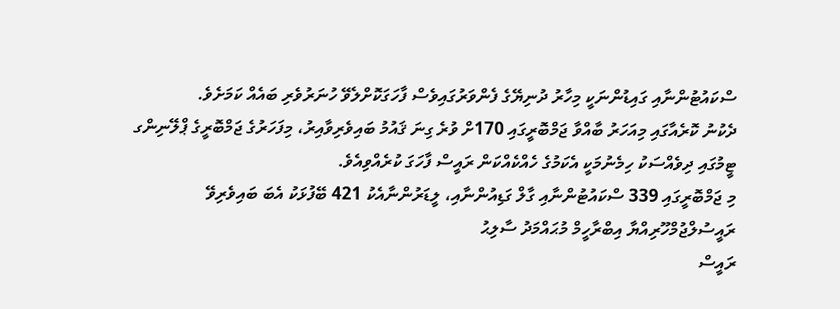ސްކައުޓުންނާއި ގައިޑުންނަކީ މިހާރު ދުނިޔޭގެ ފެންވަރުގައިވެސް ފާހަގަކޮށްލެވޭ ހުނަރުވެރި ބައެއް ކަމަށެވެ.
ދެކުނު ކޮރެއާގައި މިއަހަރު ބާއްވާ ޖަމްބޮރީގައި 170ށް ވުރެ ގިނަ ޤައުމު ބައިވެރިވާއިރު، މިފަހަރުގެ ޖަމްބޮރީގެ ޕްލޭނިންގ ޓީމުގައި ދިވެއްސަކު ހިމެނުމަކީ އެކަމުގެ ހެއްކެއްކަން ރައީސް ފާހަގަ ކުރެއްވިއެވެ.
މި ޖަމްބޮރީގައި 339 ސްކައުޓުންނާއި ގާލް ގަޑިއުންނާއި، ލީޑަރުންނާއެކު 421 ބޭފުޅަކު އެބަ ބައިވެރިވޭ
ރައީސުލްޖުމްހޫރިއްޔާ އިބްރާހީމް މުޙައްމަދު ސާލިޙު
ރައީސް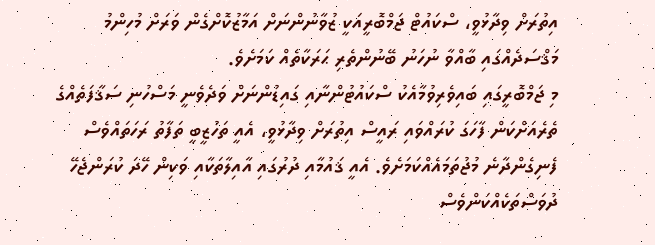އިތުރަށް ވިދާޅުވީ، ސްކައުޓް ޖަމްބޮރީއަކީ ޒުވާނުންނަށް އަމާޒުކޮށްގެން ވަރަށް މުހިންމު މަޤްސަދެއްގައި ބާއްވާ ނުހަނު ބޭނުންތެރި ޙަރަކާތެއް ކަމަށެވެ.
މި ޖަމްބޮރީގައި ބައިވެރިވުމާއެކު ސްކައުޓުންނާއި ގައިޑުންނަށް ވަދެވެނީ މަސްހުނި ސަޤާފަތެއްގެ ތެރެއަށްކަން ފާހަގަ ކުރައްވައި ރައީސް އިތުރަށް ވިދާޅުވީ، އެއީ ތަހުޒީބީ ތަފާތު ރަހަތައްވެސް ފެނިގެންދާނެ މުޖުތަމައެއްކަމަށެވެ. އެއީ ޤައުމާއި ދުރުގައި އާއިލާތަކާއި ވަކިން ހޭދަ ކުރަންޖެހޭ ދުވަސްތަކެއްކަންވެސް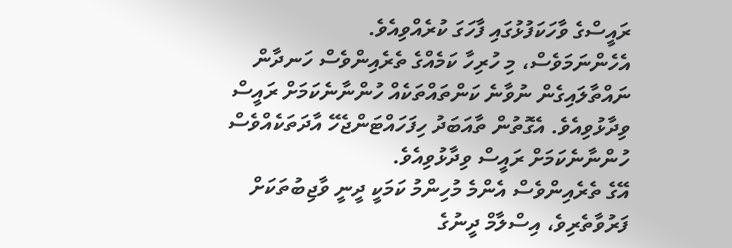ރައީސްގެ ވާހަކަފުޅުގައި ފާހަގަ ކުރެއްވިއެވެ.
އެހެންނަމަވެސް، މި ހުރިހާ ކަމެއްގެ ތެރެއިންވެސް ހަނދާން ނައްތާލައިގެން ނުވާނެ ކަންތައްތަކެއް ހުންނާނެކަމަށް ރައީސް ވިދާޅުވިއެވެ. އެގޮތުން ތާއަބަދު ހިފަހައްޓަންޖެހޭ އާދަތަކެއްވެސް ހުންނާނެކަމަށް ރައީސް ވިދާޅުވިއެވެ.
އޭގެ ތެރެއިންވެސް އެންމެ މުހިންމު ކަމަކީ ދީނީ ވާޖިބުތަކަށް ފަރުވާތެރިވެ، އިސްލާމް ދީނުގެ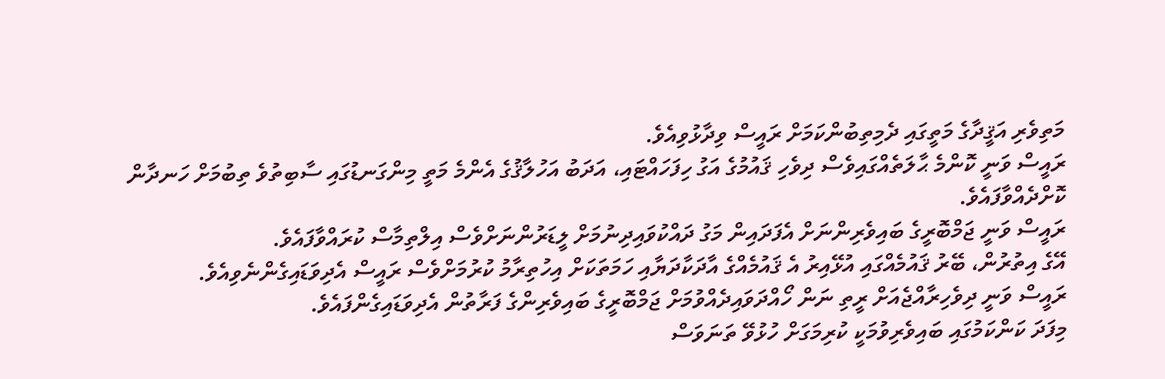މަތިވެރި އަޤީދާގެ މަތީގައި ދެމިތިބުންކަމަށް ރައީސް ވިދާޅުވިއެވެ.
ރައީސް ވަނީ ކޮންމެ ޙާލަތެއްގައިވެސް ދިވެހި ޤައުމުގެ އަގު ހިފަހައްޓައި، އަދަބު އަހުލާޤުގެ އެންމެ މަތީ މިންގަނޑުގައި ސާބިތުވެ ތިބުމަށް ހަނދާން ކޮށްދެއްވާފައެވެ.
ރައީސް ވަނީ ޖަމްބޮރީގެ ބައިވެރިންނަށް އެފަދައިން މަގު ދައްކުވައިދިނުމަށް ލީޑަރުންނަށްވެސް އިލްތިމާސް ކުރައްވާފައެވެ.
އޭގެ އިތުރުން، ބޭރު ޤައުމެއްގައި އުޅޭއިރު އެ ޤައުމެއްގެ އާދަކާދަޔާއި ހަމަތަކަށް އިހުތިރާމު ކުރުމަށްވެސް ރައީސް އެދިވަޑައިގެންނެވިއެވެ.
ރައީސް ވަނީ ދިވެހިރާއްޖެއަށް ރީތި ނަން ހޯއްދަވައިދެއްވުމަށް ޖަމްބޮރީގެ ބައިވެރިންގެ ފަރާތުން އެދިވަޑައިގެންފައެވެ.
މިފަދަ ކަންކަމުގައި ބައިވެރިވުމަކީ ކުރިމަގަށް ހުޅުވޭ ތަނަވަސް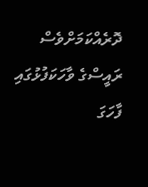ދޮރެއްކަމަށްވެސް ރައީސްގެ ވާހަކަފުޅުގައި ފާހަގަ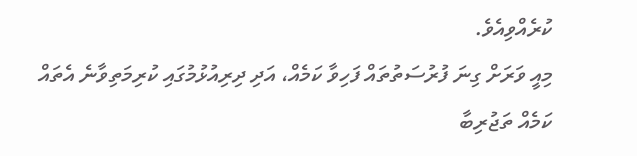ކުރެއްވިއެވެ.
މިއީ ވަރަށް ގިނަ ފުރުސަތުތައް ފަހިވާ ކަމެއް، އަދި ދިރިއުޅުމުގައި ކުރިމަތިވާނެ އެތައް ކަމެއް ތަޖުރިބާ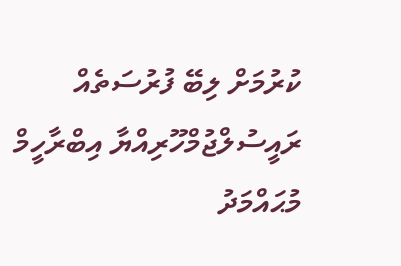ކުރުމަށް ލިބޭ ފުރުސަތެއް
ރައީސުލްޖުމްހޫރިއްޔާ އިބްރާހީމް މުޙައްމަދު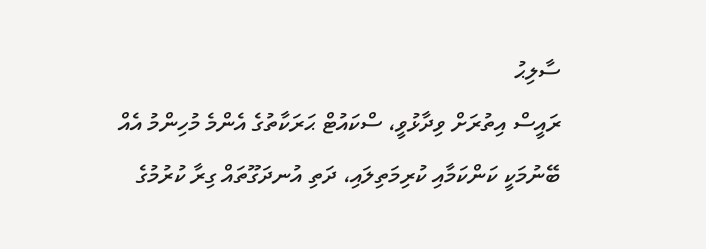ސާލިޙު
ރައީސް އިތުރަށް ވިދާޅުވީ، ސްކައުޓް ޙަރަކާތުގެ އެންމެ މުހިންމު އެއް ބޭނުމަކީ ކަންކަމާއި ކުރިމަތިލައި، ދަތި އުނދަގޫތައް ގިރާ ކުރުމުގެ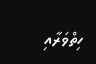ހިތްވަރާއި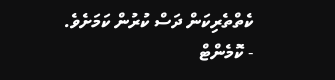ކެތްތެރިކަން ދަސް ކުރުން ކަމަށެވެ.
- ކޮމެންޓް